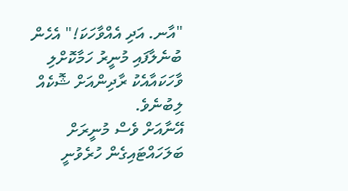"އާނ. އަދި އެއްވާހަކަ!" އެހެން ބުނެލާފައި މުނީރު ހަމާކޮށްލި ވާހަކައާއެކު ރާދިންއަށް ޝޮކެއް ލިބުނެވެ.
އޭނާއަށް ވެސް މުނީރަށް ބަލަހައްޓައިގެން ހުރެވުނީ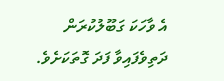އެ ވާހަކަ ގަބޫލުކުރަން ދަތިވެފައިވާ ފަދަ ގޮތަކަށެވެ.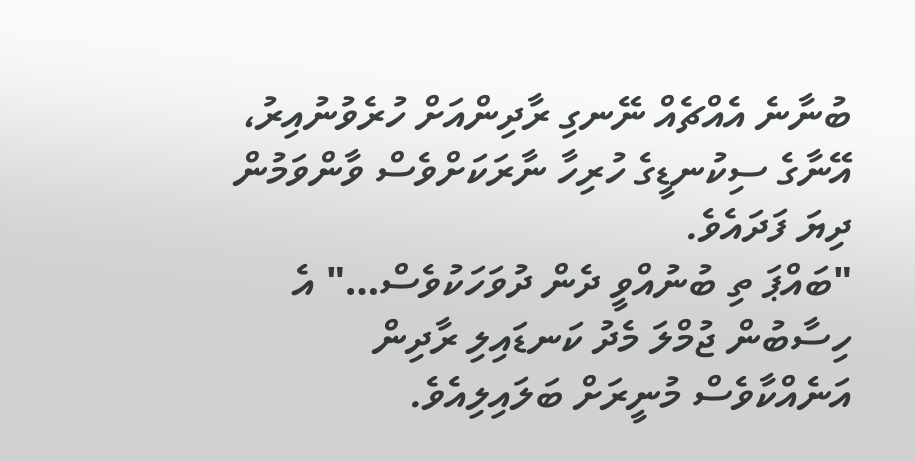ބުނާނެ އެއްޗެއް ނޭނގި ރާދިންއަށް ހުރެވުނުއިރު، އޭނާގެ ސިކުނޑީގެ ހުރިހާ ނާރަކަށްވެސް ވާންވަމުން ދިޔަ ފަދައެވެ.
"ބައްޕަ ތި ބުނުއްވީ ދެން ދުވަހަކުވެސް…" އެ ހިސާބުން ޖުމްލަ މެދު ކަނޑައިލި ރާދިން އަނެއްކާވެސް މުނީރަށް ބަލައިލިއެވެ.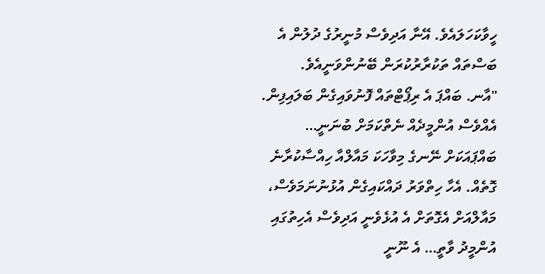ހީވާކަހަލައެވެ. އޭނާ އަދިވެސް މުނީރުގެ ދުލުން އެ ބަސްތައް ތަކުރާރުކުރަން ބޭނުންވަނީއެވެ.
"އާނ. ބައްޕަ އެ ރިޕޯޓްތައް ފޮނުވައިގެން ބަލައިފިން. އެއްވެސް އުންމީދެއް ނެތްކަމަށް ބުނަނީ… ބައްޕައަކަށް ނޭނގެ މިވާހަކަ މައާލްއާ ހިއްސާކުރާނެ ގޮތެއް. އެހާ ހިތްވަރު ދައްކައިގެން އުޅުނުނަމަވެސް، މައާލްއަށް އެގޮތަށް އެ އުޅެވެނީ އަދިވެސް އެހިތުގައި އުންމީދު ވާތީ… އެ ނޫނީ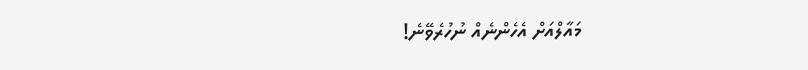މައާލްއަށް އެހެންނެއް ނުހުރެވޭނެ!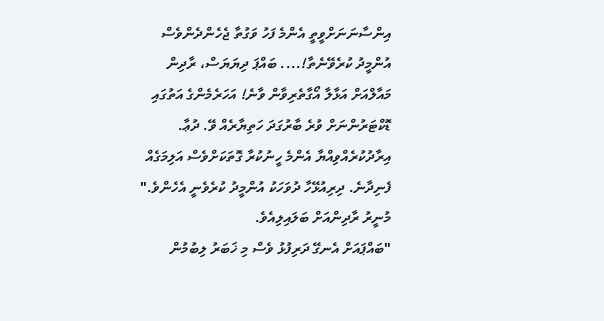އިންސާނަނަށްވީތީ އެންމެ ފަހު ވަގުތާ ޖެހެންދެންވެސް އުންމީދު ކުރެވޭނެތާ!.... ބައްޕަ ދިޔަޔަސް، ރާދިން މައާލްއަށް އަޅާލާ އޯގާތެރިވާން ވާނެ! އަހަރެމެންގެ އަތުގައި ޑޮކްޓަރުންނަށް ވުރެ ބާރުގަދަ ހަތިޔާރެއް ވޭ. ދުޢާ. އިރާދުކުރެއްވިއްޔާ އެންމެ ހީނުކުރާ ގޮތަކަށްވެސް އަލިމަގެއް ފެނިދާނެ. ދިރިއުޅޭހާ ދުވަހަކު އުންމީދު ކުރެވެނީ އެހެންވެ."
މުނީރު ރާދިންއަށް ބަލައިލިއެވެ.
"ބައްޕައަށް އެނގޭ ދަރިފުޅު ވެސް މި ޚަބަރު ލިބުމުން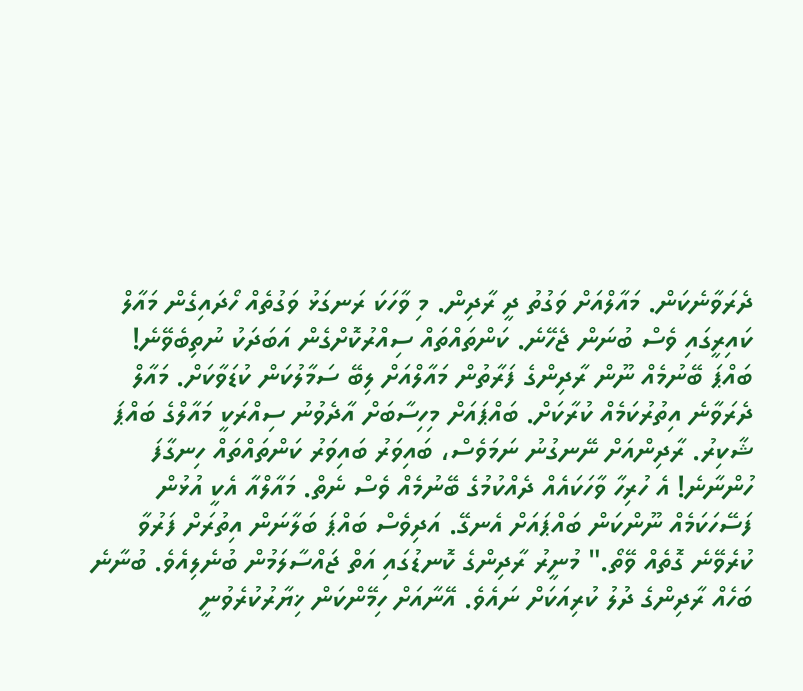ދެރަވާނެކަން. މައާލްއަށް ވަގުތު ދީ ރާދިން. މި ވާހަކަ ރަނގަޅު ވަގުތެއް ހޯދައިގެން މައާލް ކައިރީގައި ވެސް ބުނަން ޖެހޭނެ. ކަންތައްތައް ސިއްރުކޮށްގެން އަބަދަކު ނުތިބެވޭނެ! ބައްޕަ ބޭނުމެއް ނޫން ރާދިންގެ ފަރާތުން މައާލްއަށް ލިބޭ ސަމާލުކަން ކުޑަވާކަށް. މައާލް ދެރަވާނެ އިތުރުކަމެއް ކުރާކަށް. ބައްޕައަށް މިހިސާބަށް އާދެވުނު ސިއްރަކީ މައާލްގެ ބައްޕަ ޝާކިރު. ރާދިންއަށް ނޭނގުނު ނަމަވެސް، ބައިވަރު ބައިވަރު ކަންތައްތައް ހިނގާފަ ހުންނާނެ! އެ ހުރިހާ ވާހަކައެއް ދެއްކުމުގެ ބޭނުމެއް ވެސް ނެތް. މައާލްއާ އެކީ އުޅުން ފަސޭހަކަމެއް ނޫންކަން ބައްޕައަށް އެނގޭ. އަދިވެސް ބައްޕަ ބަލާނަން އިތުރަށް ފަރުވާ ކުރެވޭނެ ގޮތެއް ވޭތޯ." މުނީރު ރާދިންގެ ކޮނޑުގައި އަތް ޖައްސާލަމުން ބުނެލިއެވެ. ބުނާނެ ބަހެއް ރާދިންގެ ދުލު ކުރިއަކަށް ނައެވެ. އޭނާއަށް ހިމޭންކަން ޚިޔާރުކުރެވުނީ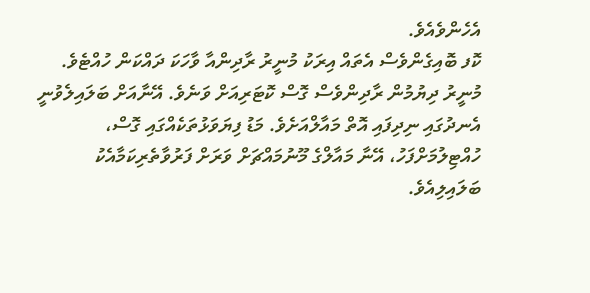އެހެންވެއެވެ.
ކޮފ ބޮއިގެންވެސް އެތައް އިރަކު މުނީރު ރާދިންއާ ވާހަކަ ދައްކަން ހުއްޓެވެ. މުނީރު ދިޔުމުން ރާދިންވެސް ގޮސް ކޮޓަރިއަށް ވަނެވެ. އޭނާއަށް ބަލައިލެވުނީ އެނދުގައި ނިދިފައި އޮތް މައާލްއަށެވެ. މަޑު ފިޔަވަޅުތަކެއްގައި ގޮސް، ހުއްޓިލުމަށްފަހު، އޭނާ މައާލްގެ މޫނުމައްޗަށް ވަރަށް ފަރުވާތެރިކަމާއެކު ބަލައިލިއެވެ.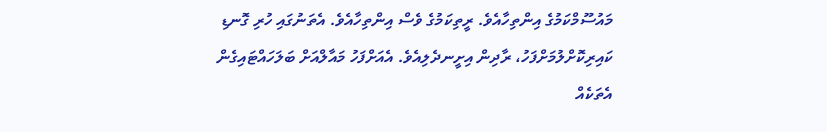މައުސޫމްކަމުގެ އިންތިހާއެވެ. ރީތިކަމުގެ ވެސް އިންތިހާއެވެ. އެތަނުގައި ހުރި ގޮނޑި ކައިރިކޮށްލުމަށްފަހު، ރާދިން އިށީނދެލިއެވެ. އެއަށްފަހު މައާލްއަށް ބަލަހައްޓައިގެން އެތަކެއް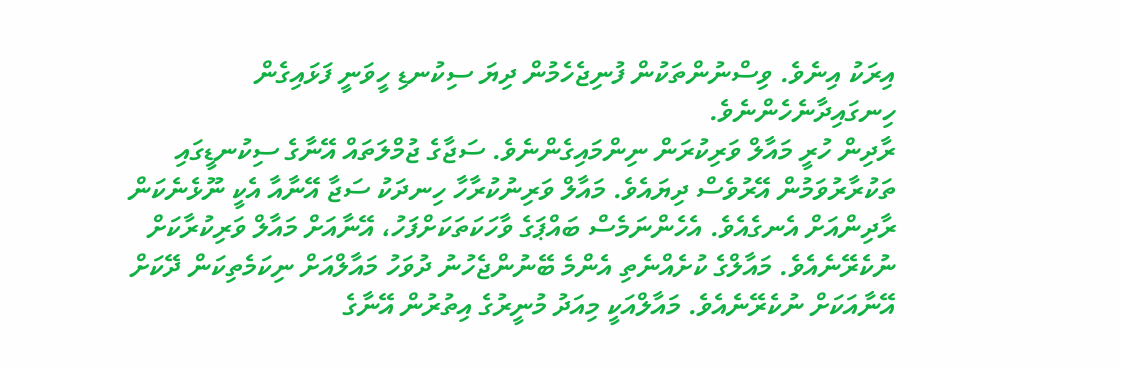އިރަކު އިނެވެ. ވިސްނުންތަކުން ފުނިޖެހެމުން ދިޔަ ސިކުނޑި ހީވަނީ ފަޅައިގެން ހިނގައިދާނެހެންނެވެ.
ރާދިން ހުރީ މައާލް ވަރިކުރަން ނިންމައިގެންނެވެ. ސަޖާގެ ޖުމްލަތައް އޭނާގެ ސިކުނޑީގައި ތަކުރާރުވަމުން އޭރުވެސް ދިޔައެވެ. މައާލް ވަރިނުކުރާހާ ހިނދަކު ސަޖާ އޭނާއާ އެކީ ނޫޅެނެކަން ރާދިންއަށް އެނގެއެވެ. އެހެންނަމެސް ބައްޕަގެ ވާހަކަތަކަށްފަހު، އޭނާއަށް މައާލް ވަރިކުރާކަށް ނުކެރޭނެއެވެ. މައާލްގެ ކުށެއްނެތި އެންމެ ބޭނުންޖެހުނު ދުވަހު މައާލްއަށް ނިކަމެތިކަން ދޭކަށް އޭނާއަކަށް ނުކެރޭނެއެވެ. މައާލްއަކީ މިއަދު މުނީރުގެ އިތުރުން އޭނާގެ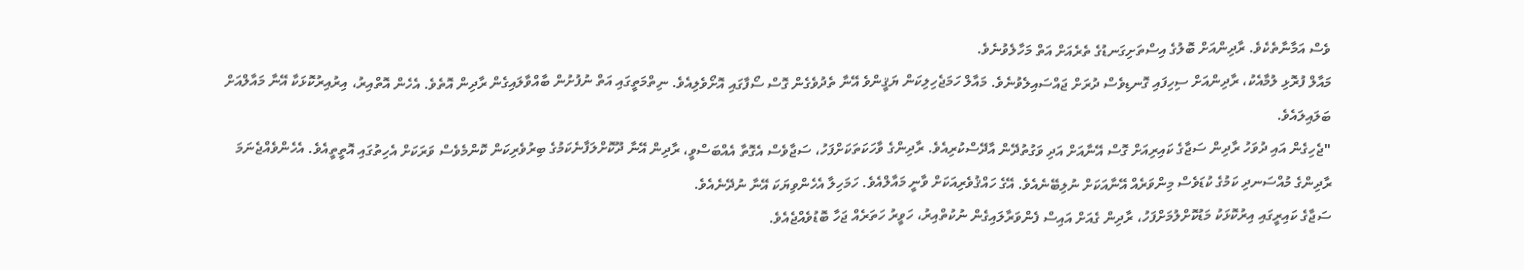ވެސް އަމާނާތެކެވެ. ރާދިންއަށް ބޮލުގެ އިސްތަށިގަނޑުގެ ތެރެއަށް އަތް މަހާލެވުނެވެ.
މައާލް ފުރޮޅި ލުމާއެކު، ރާދިންއަށް ސިހިފައި ގޮނޑިވެސް ދުރަށް ޖައްސައިލެވުނެވެ. މައާލް ހަމަޖެހިލިކަން ޔަޤީންވެ އޭނާ ތެދުވެގެން ގޮސް ސޯފާގައި އޮށޯވެލިއެވެ. ނިތްމަތީގައި އަތް ނުފުށުން ބާއްވާލައިގެން ރާދިން އޮތެވެ. އެހެން އޮތްއިރު، އިރުއިރުކޮޅަކާ އޭނާ މައާލްއަށް ބަލައިލައެވެ.
"ޖެހިގެން އައި ދުވަހު ރާދިން ސަޖާގެ ކައިރިއަށް ގޮސް އޭނާއަށް އަދި ވަގުތުދޭން އާދޭސްކުރިއެވެ. ރާދިންގެ ވާހަކަތަކަށްފަހު، ސަޖާވެސް އެގޮތާ އެއްބަސްވީ، ރާދިން އޭނާ ދޫކޮށްލަފާނެކަމުގެ ބިރުވެރިކަން ކޮންމެވެސް ވަރަކަށް އެހިތުގައި އޮތީތީއެވެ. އެހެންވެއްޖެނަމަ ރާދިންގެ މުއްސަނދި ކަމުގެ ކުޑަވެސް މިންވަރެއް އޭނާއަކަށް ނުލިބޭނެއެވެ. އޭގެ ހައްޤުވެރިއަކަށް ވާނީ މައާލްއެވެ. ހަމަހިލާ އެހެންވިޔަކަ އޭނާ ނުދޭނެއެވެ.
ސަޖާގެ ކައިރީގައި އިރުކޮޅަކު މަޑުކޮށްލުމަށްފަހު، ރާދިން ގެއަށް އައިސް ފެންވަރާލައިގެން ނުކުތްއިރު، ހަވީރު ހަތަރެއް ޖަހާ ބޮޑުވެއްޖެއެވެ.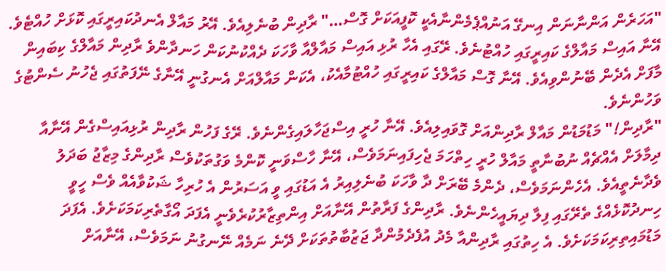"އަހަރެން އަންނާނަން އިނގޭ އަނުއްޕެމެންނާއެކީ ކޮފީއަކަށް ގޮސް…" ރާދިން ބުނެލިއެވެ. އޭރު މައާލް އެނދުކައިރީގައި ކޮޅަށް ހުއްޓެވެ. އޭނާ އައިސް މައާލްގެ ކައިރީގައި ހުއްޓުނެވެ. ރޭގައި އެހާ ރުޅި އައިސް މައާލްއާ ވާހަކަ ދެއްކުނުކަން ހަނދާންވެ ރާދިން މައާލްގެ ކިބައިން މާފަށް އެދެން ބޭނުންވިއެވެ. އޭނާ ގޮސް މައާލްގެ ކައިރީގައި ހުއްޓުމާއެކު، އެކަން މައާލްއަށް އެނގުނީ އޭނާގެ ނޭފަތުގައި ޖެހުނު ސެންޓުގެ ވަހުންނެވެ.
"ރާދިން!" މަޑުމަޑުން މައާލް ރާދިންއަށް ގޮވައިލިއެވެ. އޭނާ ހުރީ އިސްޖަހާލައިގެންނެވެ. ރޭގެ ފަހުން ރާދިން ރުޅިއައިސްގެން އޭނާއާ ދިމާލަށް އެއްޗެއް ނުބުނާތީ މައާލް ހުރީ ހިތްހަމަ ޖެހިފައިނަމަވެސް، އޭނާ ހާސްވަނީ ކޮންމެ ވަގުތަކުވެސް ރާދިންގެ މިޒާޖު ބަދަލު ވެދާނެތީއެވެ. އެހެންނަމަވެސް، ދެންމެ ބޭރަށް ދާ ވާހަކަ ބުނެލިއިރު އެ އަޑުގައި ވީ އަސަރުން އެ ހުރިހާ ޝަކުވާއެއް ވެސް ހީވީ ހިނދުކޮޅެއްގެ ތެރޭގައި ފިލާ ދިޔައީހެންނެވެ. ރާދިންގެ ފަރާތުން އޭނާއަށް އިންތިޒާރުކުރެވެނީ އެފަދަ އޯގާތެރިކަމަކަށެވެ. އެފަދަ މަޑުމައިތިރިކަމަކަށެވެ. އެ ހިތުގައި ރާދިންއާ މެދު އުފެދެމުންދާ ޖަޒުބާތުތަކަށް ދޭނެ ނަމެއް ނޭނގުނު ނަމަވެސް، އޭނާއަށް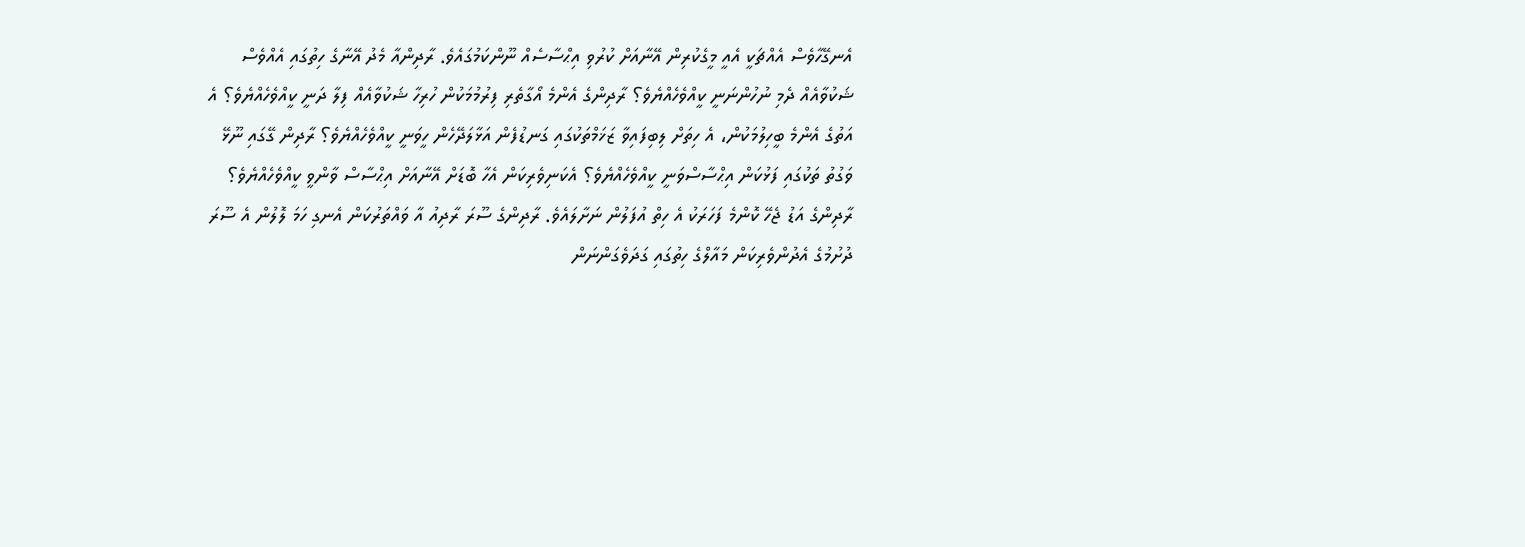އެނގޭހާވެސް އެއްޗަކީ އެއީ މީގެކުރިން އޭނާއަށް ކުރުވި އިޙްސާސެއް ނޫންކަމުގައެވެ. ރާދިންއާ މެދު އޭނާގެ ހިތުގައި އެއްވެސް ޝަކުވާއެއް ދެމި ނުހުންނަނީ ކީއްވެހެއްޔެވެ؟ ރާދިންގެ އެންމެ އޯގާތެރި ފިރުމުމަކުން ހުރިހާ ޝަކުވާއެއް ފިލާ ދަނީ ކީއްވެހެއްޔެވެ؟ އެ އަތުގެ އެންމެ ބީހިލުމަކުން، އެ ހިތަށް ލިބިފައިވާ ޒަޚަމްތަކުގައި ގަނޑުފެން އަޅާލަދޭހެން ހީވަނީ ކީއްވެހެއްޔެވެ؟ ރާދިން ގޭގައި ނޫޅޭ ވަގުތު ތަކުގައި ފަޅުކަން އިޙްސާސްވަނީ ކީއްވެހެއްޔެވެ؟ އެކަނިވެރިކަން އެހާ ބޮޑަށް އޭނާއަށް އިޙްސާސް ވާންވީ ކީއްވެހެއްޔެވެ؟ ރާދިންގެ އަޑު ޖެހޭ ކޮންމެ ފަހަރަކު އެ ހިތް އުފަލުން ނަށާލައެވެ. ރާދިންގެ ސޫރަ ރާދިއު އާ ވައްތަރުކަން އެނގި ހަމަ ލޮލުން އެ ސޫރަ ދުށުމުގެ އެދުންވެރިކަން މައާލްގެ ހިތުގައި ގަދަވެގަންނަން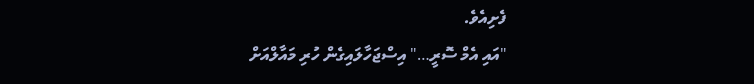ފެށިއެވެ.
"އައި އެމް ސޮރީ…" އިސްޖަހާލައިގެން ހުރި މައާލްއަށް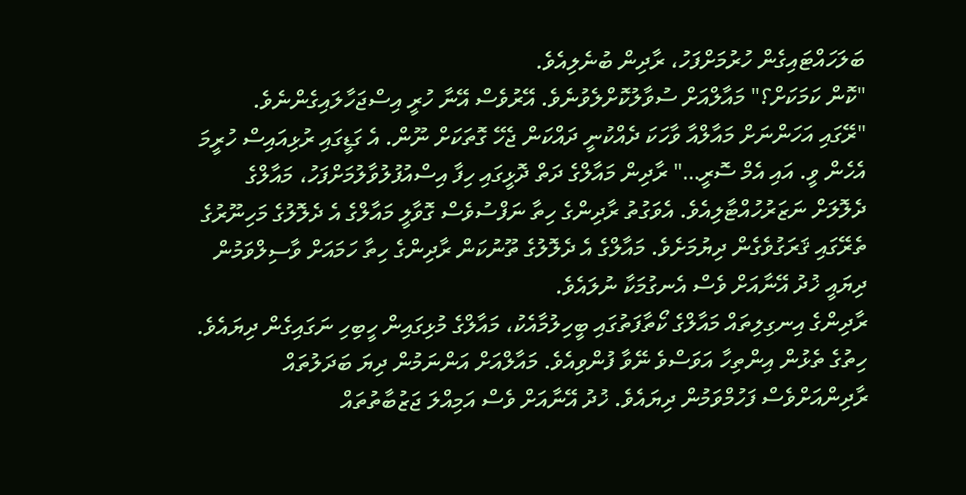ބަލަހައްޓައިގެން ހުރުމަށްފަހު، ރާދިން ބުނެލިއެވެ.
"ކޮން ކަމަކަށް؟" މައާލްއަށް ސުވާލުކޮށްލެވުނެވެ. އޭރުވެސް އޭނާ ހުރީ އިސްޖަހާލައިގެންނެވެ.
"ރޭގައި އަހަންނަށް މައާލްއާ ވާހަކަ ދެއްކުނީ ދައްކަން ޖެހޭ ގޮތަކަށް ނޫން. އެ ގަޑީގައި ރުޅިއައިސް ހުރީމަ އެހެން ވީ. އައި އެމް ސޮރީ…" ރާދިން މައާލްގެ ދަތް ދޮޅީގައި ހިފާ އިސްއުފުލުވާލުމަށްފަހު، މައާލްގެ ދެލޮލަށް ނަޒަރުހުއްޓާލިއެވެ. އެވަގުތު ރާދިންގެ ހިތާ ނަފްސުވެސް ގޮވާލީ މައާލްގެ އެ ދެލޮލުގެ މަހިނޫރުގެ ތެރޭގައި ޤަރަގުވެގެން ދިޔުމަށެވެ. މައާލްގެ އެ ދެލޮލުގެ ތޫނުކަން ރާދިންގެ ހިތާ ހަމައަށް ވާސިލްވަމުން ދިޔައީ ޚުދު އޭނާއަށް ވެސް އެނގުމަކާ ނުލައެވެ.
ރާދިންގެ އިނގިލިތައް މައާލްގެ ކޯތާފަތުގައި ބީހިލުމާއެކު، މައާލްގެ މުޅިގައިން ހީބިހި ނަގައިގެން ދިޔައެވެ. ހިތުގެ ތެޅުން އިންތިހާ އަވަސްވެ ނޭވާ ފުންވިއެވެ. މައާލްއަށް އަންނަމުން ދިޔަ ބަދަލުތައް ރާދިންއަށްވެސް ފަހުމްވަމުން ދިޔައެވެ. ޚުދު އޭނާއަށް ވެސް އަމިއްލަ ޖަޒުބާތުތައް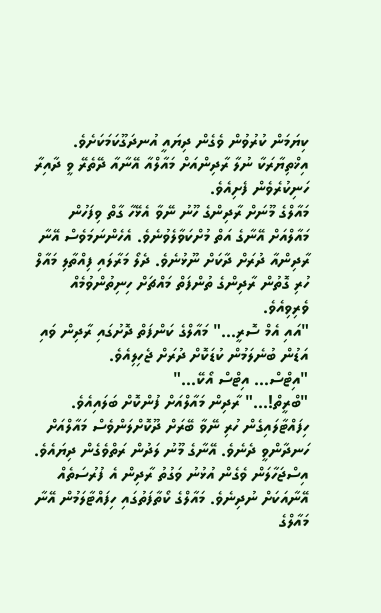ކިޔަމަން ކުރުވުން ވެގެން ދިޔައީ އުނދަގޫކަމަކަށެވެ. އިޚްތިޔާރަކާ ނުލާ ރާދިންއަށް މައާލްއާ އޭނާއާ ދޭތެރޭ ވީ ދާއިރާ ހަނިކުރެވެން ފެށިއެވެ.
މައާލްގެ މޫނަށް ރާދިންގެ ހޫނު ނޭވާ އެޅޭހާ ގާތް ވިފަހުން މައާލްއަށް އޭނާގެ އަތް މުށްކަވާލެވުނެވެ. އެހެންނަމަވެސް އޭނާ ރާދިންއާ ދުރަށް ދާކަށް ނޫޅުނެވެ. ދެލޯ މަރާލައި ފިއްތާލި މައާލް ހުރި ގޮތުން ރާދިންގެ ތުންފަތް މައްޗަށް ހިނިތުންވުމެއް ވެރިވިއެވެ.
"އައި އެމް ސޮރީ…" މައާލްގެ ކަންފަތް ދޮށުގައި ރާދިން ވައި އަޑުން ބުނެލަމުން ކުޑަކޮށް ދުރަށް ޖެހިލިއެވެ.
"އިޓްސް… އިޓްސް އޯކޭ…"
"ބްރީތް!..." ރާދިން މައާލްއަށް ފުންކޮށް ބަލައިއެވެ. ހިފައްޓާލައިގެން ހުރި ނޭވާ ބޭރަށް ދޫކޮށްލަންވެސް މައާލްއަށް ހަނދާންވީ ދެނެވެ. އޭނާގެ މޫނު ލަދުން ރަތްވެގެން ދިޔައެވެ. އިސްޖަހާލަން ވެގެން އުޅުނު ވަގުތު ރާދިން އެ ފުރުސަތެއް އޭނާއަކަށް ނުދިނެވެ. މައާލްގެ ކޯތާފަތުގައި ހިފައްޓާލަމުން އޭނާ މައާލްގެ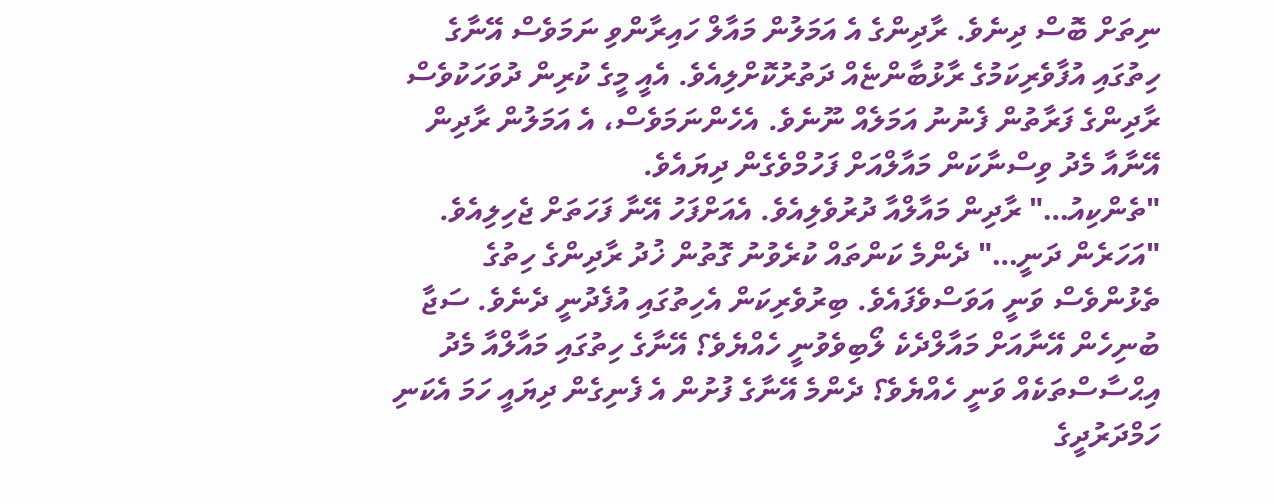ނިތަށް ބޮސް ދިނެވެ. ރާދިންގެ އެ އަމަލުން މައާލް ހައިރާންވި ނަމަވެސް އޭނާގެ ހިތުގައި އުފާވެރިކަމުގެ ރާޅުބާންޏެއް ދަތުރުކޮށްލިއެވެ. އެއީ މީގެ ކުރިން ދުވަހަކުވެސް ރާދިންގެ ފަރާތުން ފެނުނު އަމަލެއް ނޫނެވެ. އެހެންނަމަވެސް، އެ އަމަލުން ރާދިން އޭނާއާ މެދު ވިސްނާކަން މައާލްއަށް ފަހުމްވެގެން ދިޔައެވެ.
"ތެންކިއު…" ރާދިން މައާލްއާ ދުރުވެލިއެވެ. އެއަށްފަހު އޭނާ ފަހަތަށް ޖެހިލިއެވެ.
"އަހަރެން ދަނީ…" ދެންމެ ކަންތައް ކުރެވުނު ގޮތުން ޚުދު ރާދިންގެ ހިތުގެ ތެޅުންވެސް ވަނީ އަވަސްވެފައެވެ. ބިރުވެރިކަން އެހިތުގައި އުފެދުނީ ދެނެވެ. ސަޖާ ބުނިހެން އޭނާއަށް މައާލްދެކެ ލޯބިވެވުނީ ހެއްޔެވެ؟ އޭނާގެ ހިތުގައި މައާލްއާ މެދު އިޙްސާސްތަކެއް ވަނީ ހެއްޔެވެ؟ ދެންމެ އޭނާގެ ފުށުން އެ ފެނިގެން ދިޔައީ ހަމަ އެކަނި ހަމްދަރުދީގެ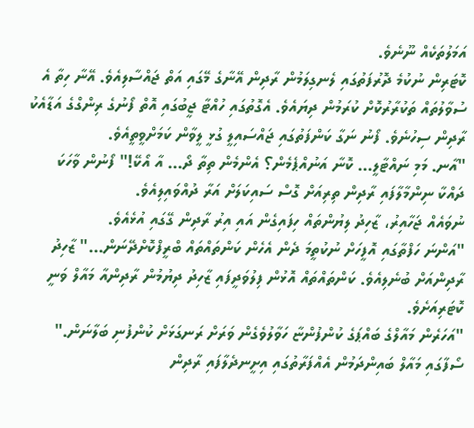އަމަލުތަކެއް ނޫނެވެ.
ކޮޓަރިން ނުކުމެ ދޮރުފަތުގައި ލެނގިލަމުން ރާދިން އޭނާގެ މޭގައި އަތް ޖައްސާލިއެވެ. އޭނާ ހިތާ އެ ސުވާލުތައް ތަކުރާރުކޮށް ކުރަމުން ދިޔައެވެ. އެގޮތުގައި ހުއްޓާ ޖީބުގައި އޮތް ފޯނުގެ ރިންގްގެ އަޑާއެކު ރާދިން ސިހުނެވެ. ފޯނު ނަގާ ކަންފަތުގައި ޖައްސައިލީ ގުޅީ ލީވާން ކަމަށްވީތީއެވެ.
"އާނ. މަމި ނައްޓާލީ… ކޮނާ އަނުއްޕެމެން؟ އެންމެން ތިތާ ދޯ… އާ އޯކޭ!" ފޯނުން ވާހަކަ ދައްކާ ނިންމާލާފައި ރާދިން ތިރިއަށް ގޮސް ސައިކަލަށް އަރާ ދުއްވައިލިއެވެ.
ނުވައެއް ޖަހާއިރު، ޒާހިދު ލިޔުންތައް ހިފައިގެން އައި އިރު ރާދިން ގޭގައި އުޅެއެވެ.
"އަންނަ ހަފްތާގައި އޮފީހަށް ނުކުތީމަ ދެން އެހެން ކަންތައްތައް ބްރީފްކޮށްދޭނަން…" ޒާހިދު ރާދިންއަށް ބުނެލިއެވެ. ކަންތައްތައް އޮޅުން ފިލުވަދީފައި ޒާހިދު ދިޔުމުން ރާދިންއާ މައާލް ވަނީ ކޮޓަރިއަށެވެ.
"އަހަރެން މައާލްގެ ބައްޕަގެ ކުންފުންޏާ ހަވާލުވެގެން ވަރަށް ރަނގަޅަށް ކުންފުނި ބަލާނަން." ސޯފާގައި މައާލް ބައިންދަމުން އެއްފަރާތުގައި އިށީނދެލާފައި ރާދިން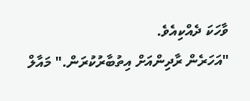ވާހަކަ ދެއްކިއެވެ.
"އަހަރެން ރާދިންއަށް އިތުބާރުކުރަން." މައާލް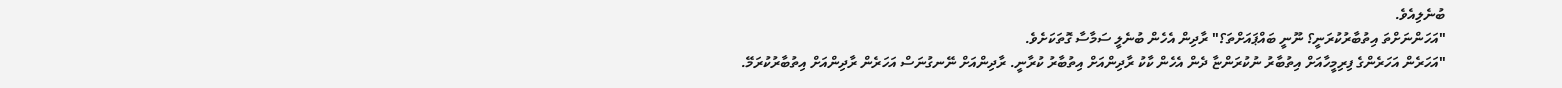ބުނެލިއެވެ.
"އަހަންނަށްތަ އިތުބާރުކުރަނީ؟ ނޫނީ ބައްޕައަށްތަ؟" ރާދިން އެހެން ބުނެލީ ސަމާސާ ގޮތަކަށެވެ.
"އަހަރެން އަހަރެންގެ ފިރިމީހާއަށް އިތުބާރު ނުކުރަންޏާ ދެން އެހެން ކާކު ރާދިންއަށް އިތުބާރު ކުރާނީ. ރާދިންއަށް ނޭނގުނަސް އަހަރެން ރާދިންއަށް އިތުބާރުކުރަމޭ.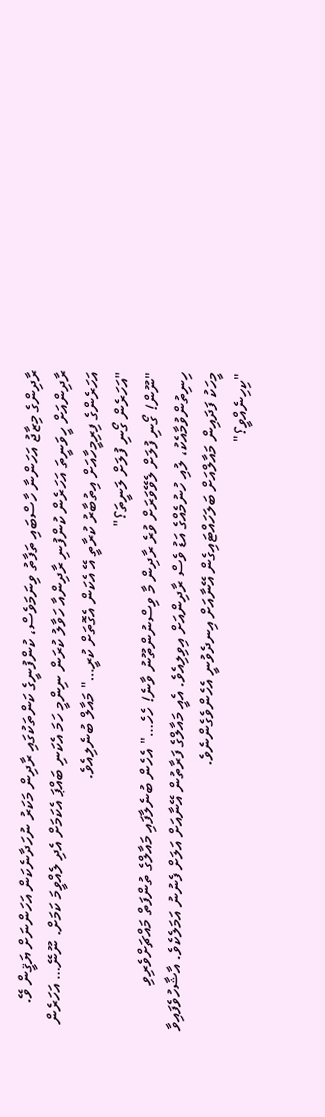ރާދިންގެ މިޒާޖު އަހަންނާ ހާސްބައި ތަފާތު ވިނަމަވެސް، ކުންފުނީގެ ކަންތަކުގައި ރާދިން މަކަރު ނުހަދާނެކަން އަހަންނަށް ޔަޤީން ވޭ. ރާދިންއަށް ހީވަނީތަ އަހަރެން ކުންފުނި ރާދިންއާ ހަވާލު ކުރަން ނިންމީ ހަމަ އެކަނި ބައްޕަ އެކަމަށް އެދި ލެއްވީމަ ކަމަށް. ނޫނޭ… އަހަރެން އަހަރެންގެ ފިރިމީހާއަށް އިތުބާރު ކުރާތީ އޭ އެކަން އެގޮތަށް ކުރީ…" މައާލް ބުނެލިއެވެ.
"އަހަރެން ގޯނި ފުލަށް ލަނީތަ؟"
"ނޫން! ގޯނި ފުލަށް ލެވޭވަރަށް ވުރެ ރާދިން މާ ވިސްނުންތޫނު ވާނެ! ހެހެ…" އެހެން ބުނެލާފައި މައާލްގެ ތުންފަތް މައްޗަށްވެރިވި ހިނިތުންވުމާއެކު، ލުއި ހުނުމެއްގެ އަޑު ވެސް ރާދިންއަށް އިވިލިއެވެ. އެއީ މައާލްގެ ފަރާތުން އޭނާއަށް އަލަށް ފެނުނު އަމަލެކެވެ. އާޝާހުވެފައިވާ މީހަކު ފަދައިން މައާލްއަށް ބަލަހައްޓައިގެން އޭނާއަށް އިނދެވުނީ އެހެންވެގެންނެވެ.
"ކިހިނެއްވީ؟"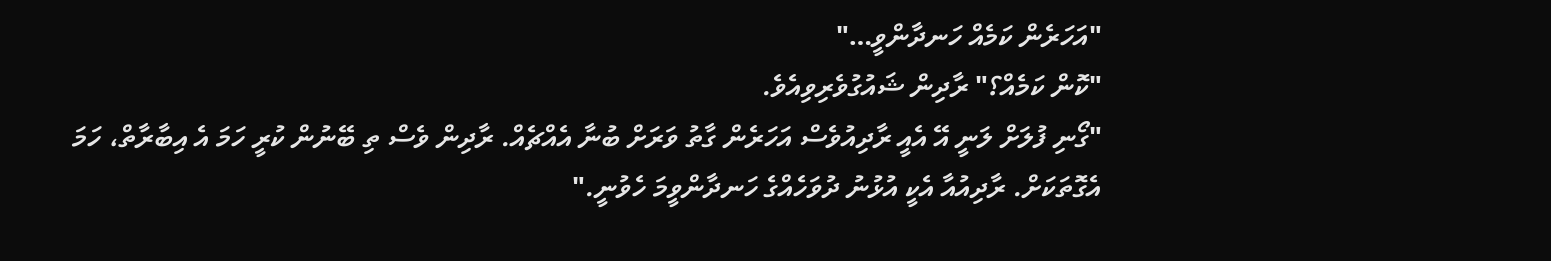"އަހަރެން ކަމެއް ހަނދާންވީ…"
"ކޮން ކަމެއް؟" ރާދިން ޝައުގުވެރިވިއެވެ.
"ގޯނި ފުލަށް ލަނީ އޭ އެއީ ރާދިއުވެސް އަހަރެން ގާތު ވަރަށް ބުނާ އެއްޗެއް. ރާދިން ވެސް ތި ބޭނުން ކުރީ ހަމަ އެ އިބާރާތް، ހަމަ އެގޮތަކަށް. ރާދިއުއާ އެކީ އުޅުނު ދުވަހެއްގެ ހަނދާންވީމަ ހެވުނީ."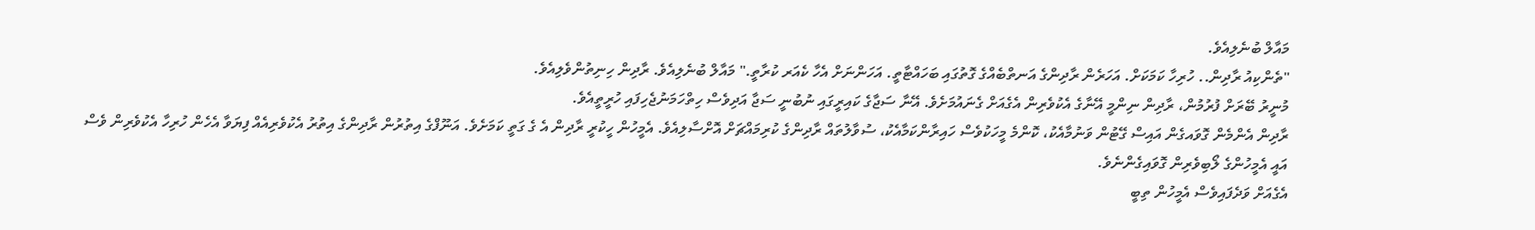މައާލް ބުނެލިއެވެ.
"ތެންކިއު ރާދިން.. ހުރިހާ ކަމަކަށް. އަހަރެން ރާދިންގެ އަނތްބެއްގެ ގޮތުގައި ބަހައްޓާތީ. އަހަންނަށް އެހާ ކެއަރ ކުރާތީ." މައާލް ބުނެލިއެވެ. ރާދިން ހިނިތުންވެލިއެވެ.
މުނީރު ބޭރަށް ފުރުމުން، ރާދިން ނިންމީ އޭނާގެ އެކުވެރިން އެގެއަށް ގެނައުމަށެވެ. އޭނާ ސަޖާގެ ކައިރީގައި ނުބުނީ ސަޖާ އަދިވެސް ހިތްހަމަނުޖެހިފައި ހުރީތީއެވެ.
ރާދިން އެންމެން ގޮވައގެން އައިސް ގޭޓުން ވަނުމާއެކު، ކޮންމެ މީހަކުވެސް ހައިރާންކަމާއެކު، ސުވާލުތައް ރާދިންގެ ކުރިމައްޗަށް އޮށްސާލިއެވެ. އެމީހުން ހީކުރީ ރާދިން އެ ގެ ގަތީ ކަމަށެވެ. އަނޫފްގެ އިތުރުން ރާދިންގެ އިތުރު އެކުވެރިއެއް ފިޔަވާ އެހެން ހުރިހާ އެކުވެރިން ވެސް އައީ އެމީހުންގެ ލޯބިވެރިން ގޮވައިގެންނެވެ.
އެގެއަށް ވަދެފައިވެސް އެމީހުން ތިބީ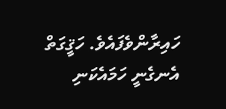ހައިރާންވެފައެވެ. ހަޤީގަތް އެނގެނީ ހަމައެކަނި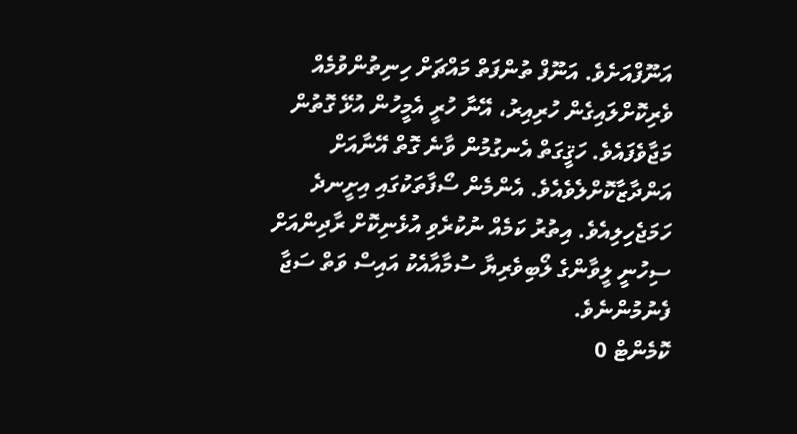އަނޫފްއަށެވެ. އަނޫފް ތުންފަތް މައްޗަށް ހިނިތުންވުމެއް ވެރިކޮށްލައިގެން ހުރިއިރު، އޭނާ ހުރީ އެމީހުން އުޅޭ ގޮތުން މަޖާވެފައެވެ. ހަޤީގަތް އެނގުމުން ވާނެ ގޮތް އޭނާއަށް އަންދާޒާކޮށްލެވެއެވެ. އެންމެން ސޯފާތަކުގައި އިށީނދެ ހަމަޖެހިލިއެވެ. އިތުރު ކަމެއް ނުކުރެވި އުޅެނިކޮށް ރާދިންއަށް ސިހުނީ ލީވާންގެ ލޯބިވެރިޔާ ސުމާއާއެކު އައިސް ވަތް ސަޖާ ފެނުމުންނެވެ.
ކޮމެންޓް 0